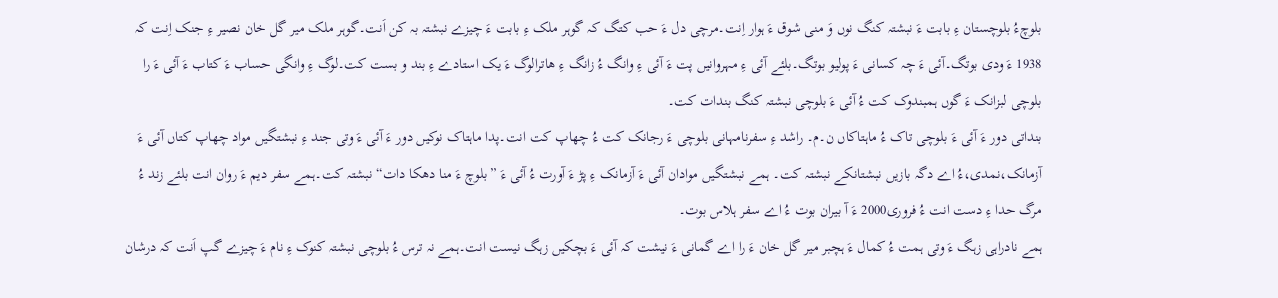بلوچءُ بلوچستان ءِ بابت ءَ نبشتہ کنگ نوں وَ منی شوق ءَ ہوار اِنت۔مرچی دل ءَ حب کتگ کہ گوہر ملک ءِ بابت ءَ چیزے نبشتہ بہ کن اَنت۔گوہر ملک میر گل خان نصیر ءِ جنک اِنت کہ 1938 ءَ ودی بوتگ۔آئی ءَ چہ کسانی ءَ پولیو بوتگ۔بلئے آئی ءِ مہروانیں پت ءَ آئی ءِ وانگ ءُ زانگ ءِ ھاترالوگ ءَ یک استادے ءِ بند و بست کت۔لوگ ءِ وانگی حساب ءَ کتاب ءَ آئی ءَ را بلوچی لبزانک ءَ گوں ہمبندوک کت ءُ آئی ءَ بلوچی نبشتہ کنگ بندات کت۔
بنداتی دور ءَ آئی ءَ بلوچی تاک ءُ ماہتاکاں ن۔م۔ راشد ءِ سفرنامہانی بلوچی ءَ رجانک کت ءُ چھاپ کت انت۔پدا ماہتاک نوکیں دور ءَ آئی ءَ وتی جند ءِ نبشتگیں مواد چھاپ کتاں آئی ءَ آزمانک،نمدی،ءُ اے دگہ بازیں نبشتانکے نبشتہ کت۔ ہمے نبشتگیں موادان آئی ءَ آزمانک ءِ پڑ ءَ آورت ءُ آئی ءَ ”بلوچ ءَ منا دھکا دات“ نبشتہ کت۔ہمے سفر دیم ءَ روان انت بلئے زند ءُ مرگ حدا ءِ دست انت ءُ فروری2000 ءَ آ بیران بوت ءُ اے سفر ہلاس بوت۔
ہمے نادراہی زہگ ءَ وتی ہمت ءُ کمال ءَ ہچبر میر گل خان ءَ را اے گمانی ءَ نیشت کہ آئی ءَ بچکیں زہگ نیست انت۔ہمے نہ ترس ءُ بلوچی نبشتہ کنوک ءِ نام ءَ چیزے گپ اَنت کہ درشان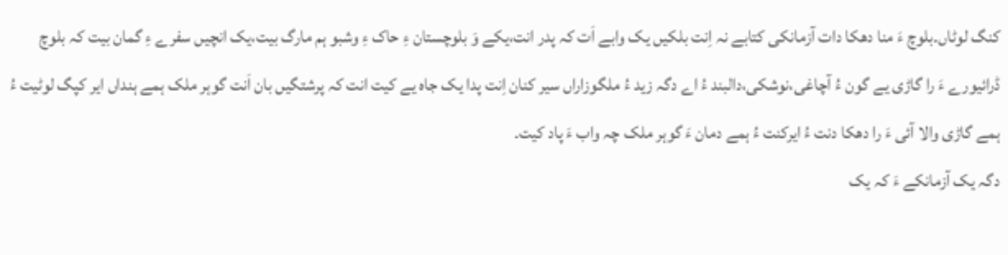کنگ لوٹاں۔بلوچ ءَ منا دھکا دات آزمانکی کتابے نہ اِنت بلکیں یک وابے اَت کہ پدر انت،یکے وَ بلوچستان ءِ حاک ءِ وشبو ہم مارگ بیت،یک انچیں سفرے ءِ گمان بیت کہ بلوچ ڈرائیورے ءَ را گاڑی یے گون ءُ آچاغی،نوشکی،دالبند ءُ اے دگہ زید ءُ ملگوزاراں سیر کنان اِنت پدا یک جاہ یے کیت انت کہ پرشتگیں بان اَنت گوہر ملک ہمے ہنداں ایر کپگ لوٹیت ءُ ہمے گاڑی والا آئی ءَ را دھکا دنت ءُ ایرکنت ءُ ہمے دمان ءَ گوہر ملک چہ واب ءَ پاد کیت۔
دگہ یک آزمانکے ءَ کہ یک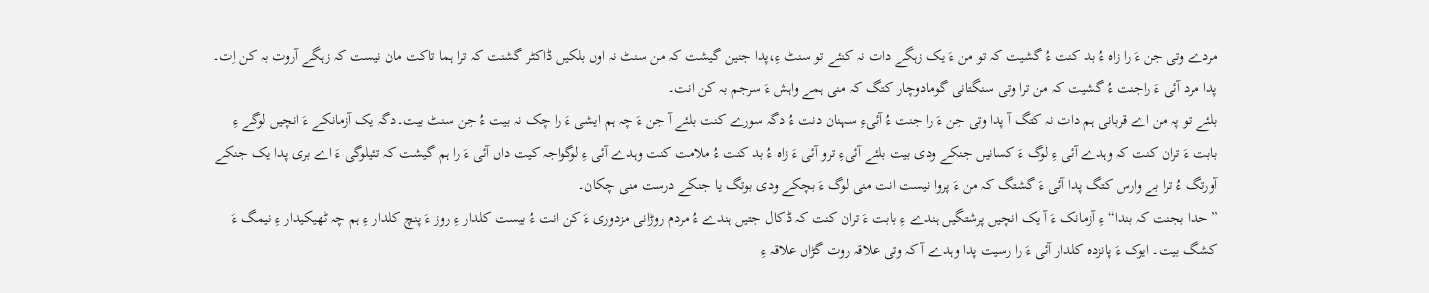مردے وتی جن ءَ را زاہ ءُ بد کنت ءُ گشیت کہ تو من ءَ یک زہگے دات نہ کنئے تو سنٹ ءِ،پدا جنین گیشت کہ من سنٹ نہ اوں بلکیں ڈاکٹر گشنت کہ ترا ہما تاکت مان نیست کہ زہگے آروت بہ کن اِت۔ پدا مرد آئی ءَ راجنت ءُ گشیت کہ من ترا وتی سنگتانی گومادوچار کتگ کہ منی ہمے واہش ءَ سرجم بہ کن انت۔
بلئے تو پہ من اے قربانی ہم دات نہ کتگ آ پدا وتی جن ءَ را جنت ءُ آئیءِ سہنان دنت ءُ دگہ سورے کنت بلئے آ جن ءَ چہ ہم ایشی ءَ را چک نہ بیت ءُ جن سنٹ بیت۔دگہ یک آزمانکے ءَ انچیں لوگے ءِ بابت ءَ تران کنت کہ وہدے آئی ءِ لوگ ءَ کسانیں جنکے ودی بیت بلئے آئیءِ ترو آئی ءَ زاہ ءُ بد کنت ءُ ملامت کنت وہدے آئی ءِ لوگواجہ کیت داں آئی ءَ را ہم گیشت کہ تئیلوگی ءَ اے بری پدا یک جنکے آورتگ ءُ ترا بے وارس کتگ پدا آئی ءَ گشتگ کہ من ءَ پروا نیست انت منی لوگ ءَ بچکے ودی بوتگ یا جنکے درست منی چکان۔
”حدا بجنت کہ بندا“ ءِ آزمانک ءَ آ یک انچیں پرشتگیں ہندے ءِ بابت ءَ تران کنت کہ ڈکال جتیں ہندے ءُ مردم روڑانی مزدوری ءَ کن انت ءُ بیست کلدار ءِ روز ءَ پنچ کلدار ءِ ہم چہ ٹھیکیدار ءِ نیمگ ءَ کشگ بیت۔ ایوک ءَ پانزدہ کلدار آئی ءَ را رسیت پدا وہدے آ کہ وتی علاقہ روت گڑاں علاقہ ءِ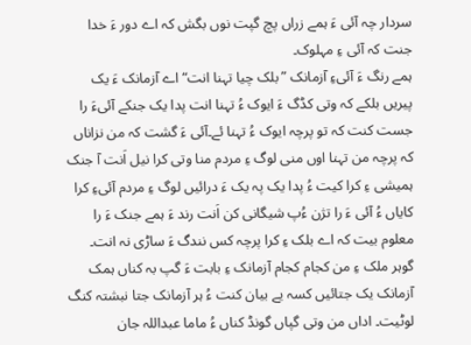سردار چہ آئی ءَ ہمے زراں پچ گپت نوں بگش کہ اے دور ءَ خدا جنت کہ آئی ءِ مہلوک۔
ہمے رنگ ءَ آئیءِ آزمانک ”بلک چیا تہنا انت“اے آزمانک ءَ یک پیریں بلکے کہ وتی کڈگ ءَ ایوک ءُ تہنا انت پدا یک جنکے آئیءَ را جست کنت کہ تو پرچہ ایوک ءُ تہنا ئے۔آئی ءَ گشت کہ من نزاناں کہ پرچہ من تہنا اوں منی لوگ ءِ مردم منا وتی کرا نیل اَنت آ جنک ہمیشی ءِ کرا کیت ءُ پدا یک پہ یک ءَ درائیں لوگ ءِ مردم آئیءِ کرا کایاں ءُ آئی ءَ را تژن ءُپ شیگانی کن اَنت رند ءَ ہمے جنک ءَ را معلوم بیت کہ اے بلک ءِ کرا پرچہ کس نندگ ءَ ساڑی نہ انت۔
گوہر ملک ءِ من کجام کجام آزمانک ءِ بابت ءَ گپ بہ کناں ہمک آزمانک یک جتائیں کسہ یے بیان کنت ءُ ہر آزمانک جتا نبشتہ کنگ لوٹیت۔ اداں من وتی گپاں گونڈ کناں ءُ ماما عبداللہ جان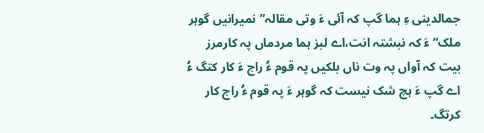جمالدینی ءِ ہما گپ کہ آئی ءَ وتی مقالہ”نمیرانیں گوہر ملک“ ءَ کہ نبشتہ انت،اے لبز ہما مردماں پہ کارمرز بیت کہ آواں پہ وت ناں بلکیں پہ قوم ءُ راج ءَ کار کتگ ءُ اے گپ ءَ ہچ شک نیست کہ گوہر ءَ پہ قوم ءُ راج کار کرتگ۔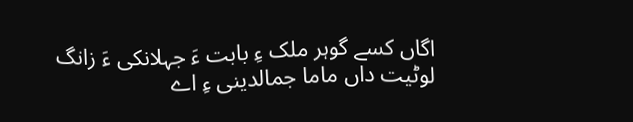اگاں کسے گوہر ملک ءِ بابت ءَ جہلانکی ءَ زانگ لوٹیت داں ماما جمالدینی ءِ اے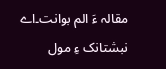مقالہ ءَ الم بوانت۔اے نبشتانک ءِ مول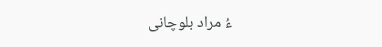ءُ مراد بلوچانی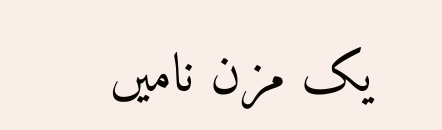یک مزن نامیں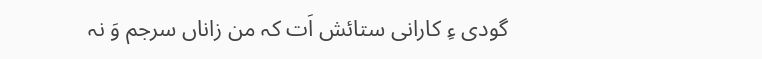گودی ءِ کارانی ستائش اَت کہ من زاناں سرجم وَ نہ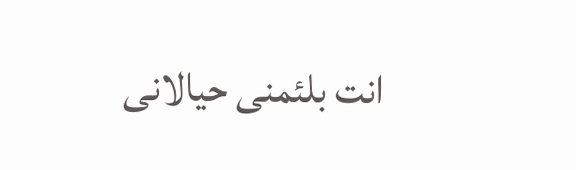انت بلئمنی حیالانی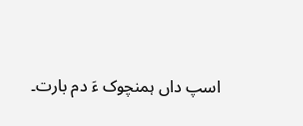اسپ داں ہمنچوک ءَ دم بارت۔